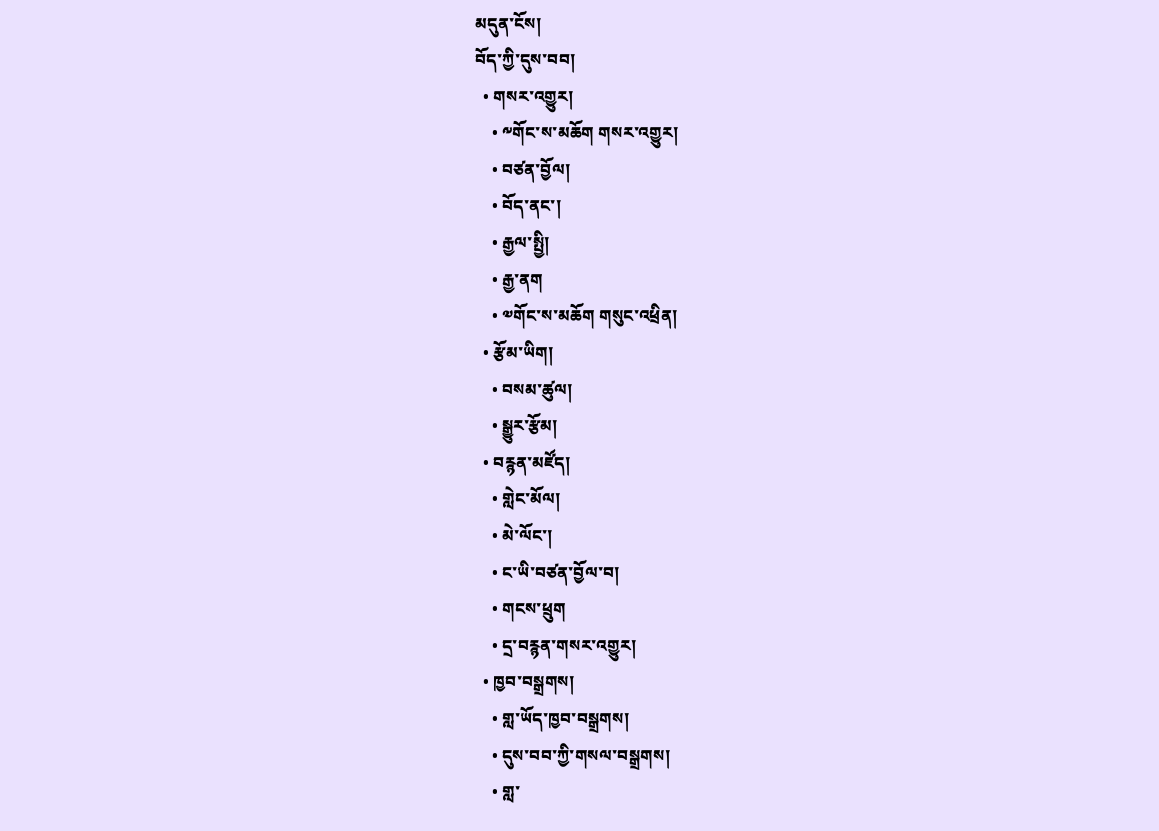མདུན་ངོས།
བོད་ཀྱི་དུས་བབ།
  • གསར་འགྱུར།
    • ༸གོང་ས་མཆོག གསར་འགྱུར།
    • བཙན་བྱོལ།
    • བོད་ནང་།
    • རྒྱལ་སྤྱི།
    • རྒྱ་ནག
    • ༧གོང་ས་མཆོག གསུང་འཕྲིན།
  • རྩོམ་ཡིག།
    • བསམ་ཚུལ།
    • སྒྱུར་རྩོམ།
  • བརྙན་མཛོད།
    • གླེང་མོལ།
    • མེ་ལོང་།
    • ང་ཡི་བཙན་བྱོལ་བ།
    • གངས་ཕྲུག
    • དྲ་བརྙན་གསར་འགྱུར།
  • ཁྱབ་བསྒྲགས།
    • གླ་ཡོད་ཁྱབ་བསྒྲགས།
    • དུས་བབ་ཀྱི་གསལ་བསྒྲགས།
    • གླ་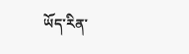ཡོད་རིན་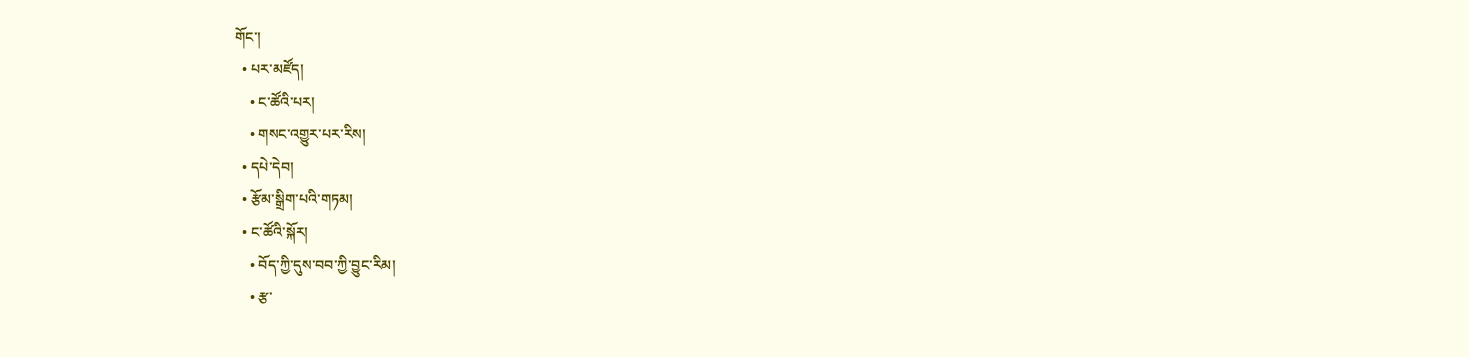གོང་།
  • པར་མཛོད།
    • ང་ཚོའི་པར།
    • གསང་འགྱུར་པར་རིས།
  • དཔེ་དེབ།
  • རྩོམ་སྒྲིག་པའི་གཏམ།
  • ང་ཚོའི་སྐོར།
    • བོད་ཀྱི་དུས་བབ་ཀྱི་བྱུང་རིམ།
    • རྩ་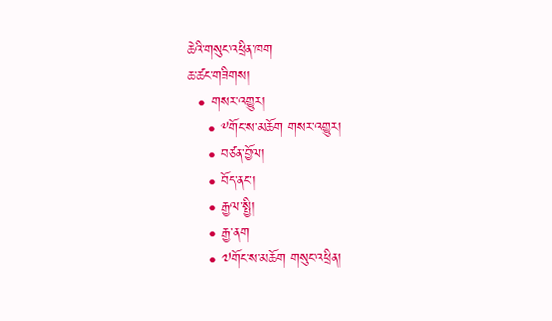ཆེའི་གསུང་འཕྲིན་ཁག
ཆ་ཚང་གཟིགས།
  • གསར་འགྱུར།
    • ༸གོང་ས་མཆོག གསར་འགྱུར།
    • བཙན་བྱོལ།
    • བོད་ནང་།
    • རྒྱལ་སྤྱི།
    • རྒྱ་ནག
    • ༧གོང་ས་མཆོག གསུང་འཕྲིན།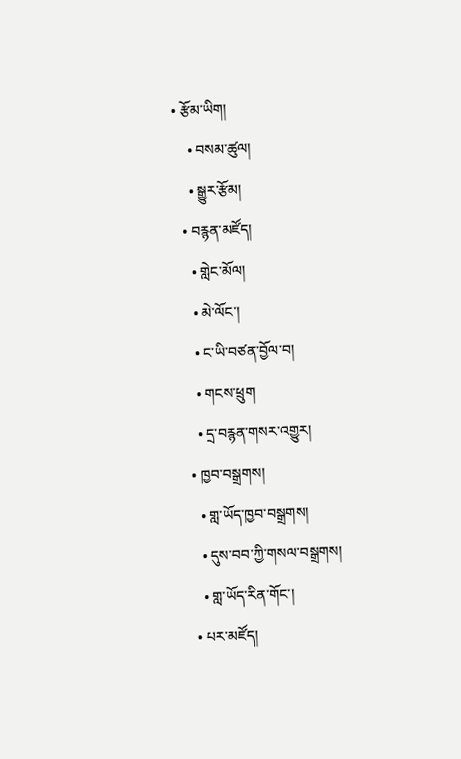• རྩོམ་ཡིག།
    • བསམ་ཚུལ།
    • སྒྱུར་རྩོམ།
  • བརྙན་མཛོད།
    • གླེང་མོལ།
    • མེ་ལོང་།
    • ང་ཡི་བཙན་བྱོལ་བ།
    • གངས་ཕྲུག
    • དྲ་བརྙན་གསར་འགྱུར།
  • ཁྱབ་བསྒྲགས།
    • གླ་ཡོད་ཁྱབ་བསྒྲགས།
    • དུས་བབ་ཀྱི་གསལ་བསྒྲགས།
    • གླ་ཡོད་རིན་གོང་།
  • པར་མཛོད།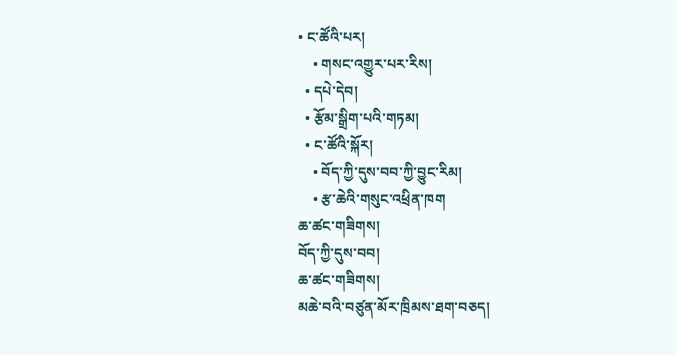• ང་ཚོའི་པར།
    • གསང་འགྱུར་པར་རིས།
  • དཔེ་དེབ།
  • རྩོམ་སྒྲིག་པའི་གཏམ།
  • ང་ཚོའི་སྐོར།
    • བོད་ཀྱི་དུས་བབ་ཀྱི་བྱུང་རིམ།
    • རྩ་ཆེའི་གསུང་འཕྲིན་ཁག
ཆ་ཚང་གཟིགས།
བོད་ཀྱི་དུས་བབ།
ཆ་ཚང་གཟིགས།
མཆེ་བའི་བཙུན་མོར་ཁྲིམས་ཐག་བཅད།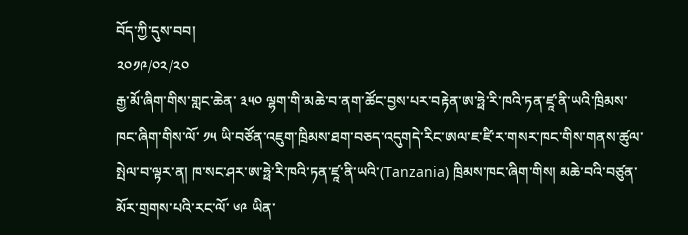བོད་ཀྱི་དུས་བབ།
༢༠༡༩/༠༢/༢༠
རྒྱ་མོ་ཞིག་གིས་གླང་ཆེན་ ༣༥༠ ལྷག་གི་མཆེ་བ་ནག་ཚོང་བྱས་པར་བརྟེན་ཨ་ཧྥེ་རི་ཁའི་ཏན་ཛཱ་ནི་ཡའི་ཁྲིམས་ཁང་ཞིག་གིས་ལོ་ ༡༥ ཡི་བཙོན་འཇུག་ཁྲིམས་ཐག་བཅད་འདུགདེ་རིང་ཨལ་ཇ་ཛི་ར་གསར་ཁང་གིས་གནས་ཚུལ་སྤེལ་བ་ལྟར་ན། ཁ་སང་ཤར་ཨ་ཧྥེ་རི་ཁའི་ཏན་ཛཱ་ནི་ཡའི་(Tanzania) ཁྲིམས་ཁང་ཞིག་གིས། མཆེ་བའི་བཙུན་མོར་གྲགས་པའི་རང་ལོ་ ༦༩ ཡིན་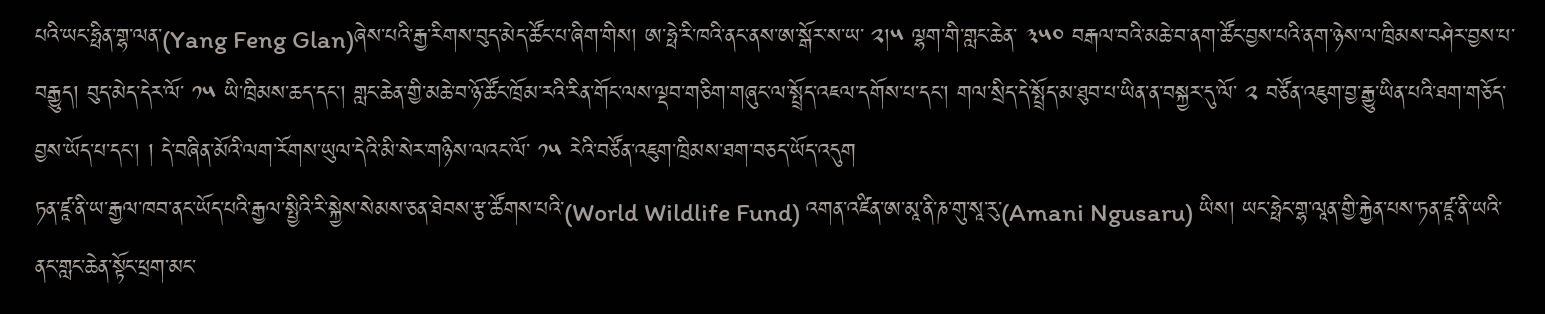པའི་ཡང་ཧྥིན་གྷ་ལན་(Yang Feng Glan)ཞེས་པའི་རྒྱ་རིགས་བུད་མེད་ཚོང་པ་ཞིག་གིས། ཨ་ཧྥེ་རི་ཁའི་ནང་ནས་ཨ་སྒོར་ས་ཡ་ ༢།༥ ལྷག་གི་གླང་ཆེན་ ༣༥༠ བརྒལ་བའི་མཆེ་བ་ནག་ཚོང་བྱས་པའི་ནག་ཉེས་ལ་ཁྲིམས་བཤེར་བྱས་པ་བརྒྱུད། བུད་མེད་དེར་ལོ་ ༡༥ ཡི་ཁྲིམས་ཆད་དང་། གླང་ཆེན་གྱི་མཆེ་བ་ཉོ་ཚོང་ཁྲོམ་རའི་རིན་གོང་ལས་ལྡབ་གཅིག་གཞུང་ལ་སྤྲོད་འཇལ་དགོས་པ་དང་། གལ་སྲིད་དེ་སྤྲོད་མ་ཐུབ་པ་ཡིན་ན་བསྐྱར་དུ་ལོ་ ༢ བཙོན་འཇུག་བྱ་རྒྱུ་ཡིན་པའི་ཐག་གཅོད་བྱས་ཡོད་པ་དང་། ། དེ་བཞིན་མོའི་ལག་རོགས་ཡུལ་དེའི་མི་སེར་གཉིས་ལའང་ལོ་ ༡༥ རེའི་བཙོན་འཇུག་ཁྲིམས་ཐག་བཅད་ཡོད་འདུག
ཏན་ཛཱ་ནི་ཡ་རྒྱལ་ཁབ་ནང་ཡོད་པའི་རྒྱལ་སྤྱིའི་རི་སྐྱེས་སེམས་ཅན་ཐེབས་རྩ་ཚོགས་པའི་(World Wildlife Fund) འགན་འཛིན་ཨ་མཱ་ནི་ཎ་གུ་སཱ་རུ་(Amani Ngusaru) ཡིས། ཡང་ཧྥེང་གྷ་ལཱན་གྱི་རྐྱེན་པས་ཏན་ཛཱ་ནི་ཡའི་ནང་གླང་ཆེན་སྟོང་ཕྲག་མང་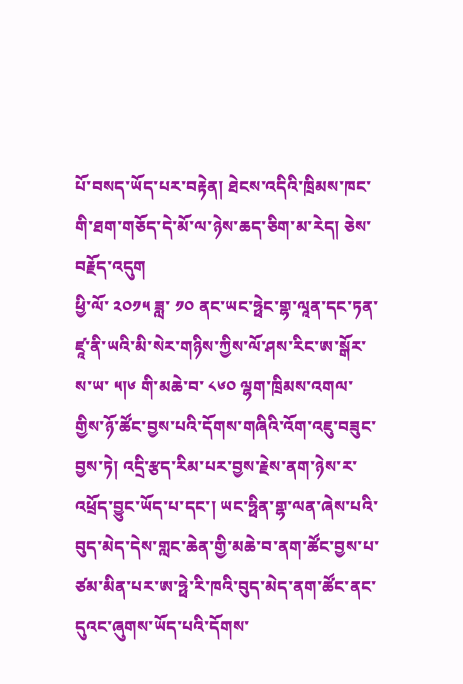པོ་བསད་ཡོད་པར་བརྟེན། ཐེངས་འདིའི་ཁྲིམས་ཁང་གི་ཐག་གཅོད་དེ་མོ་ལ་ཉེས་ཆད་ཅིག་མ་རེད། ཅེས་བརྗོད་འདུག
ཕྱི་ལོ་ ༢༠༡༥ ཟླ་ ༡༠ ནང་ཡང་ཧྥེང་གྷ་ལཱན་དང་ཏན་ཛཱ་ནི་ཡའི་མི་སེར་གཉིས་ཀྱིས་ལོ་ཤས་རིང་ཨ་སྒོར་ས་ཡ་ ༥།༦ གི་མཆེ་བ་ ༨༦༠ ལྷག་ཁྲིམས་འགལ་གྱིས་ཉོ་ཚོང་བྱས་པའི་དོགས་གཞིའི་འོག་འཇུ་བཟུང་བྱས་ཏེ། འདྲི་རྩད་རིམ་པར་བྱས་རྗེས་ནག་ཉེས་ར་འཕྲོད་བྱུང་ཡོད་པ་དང་། ཡང་ཧྥིན་གྷ་ལན་ཞེས་པའི་བུད་མེད་དེས་གླང་ཆེན་གྱི་མཆེ་བ་ནག་ཚོང་བྱས་པ་ཙམ་མིན་པར་ཨ་ཧྥེ་རི་ཁའི་བུད་མེད་ནག་ཚོང་ནང་དུའང་ཞུགས་ཡོད་པའི་དོགས་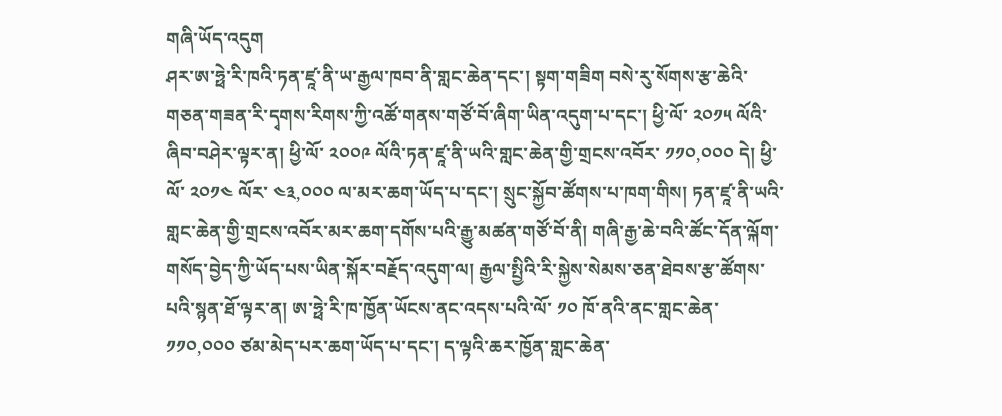གཞི་ཡོད་འདུག
ཤར་ཨ་ཧྥེ་རི་ཁའི་ཏན་ཛཱ་ནི་ཡ་རྒྱལ་ཁབ་ནི་གླང་ཆེན་དང་། སྟག་གཟིག བསེ་རུ་སོགས་རྩ་ཆེའི་གཅན་གཟན་རི་དྭགས་རིགས་ཀྱི་འཚོ་གནས་གཙོ་བོ་ཞིག་ཡིན་འདུག་པ་དང་། ཕྱི་ལོ་ ༢༠༡༥ ལོའི་ཞིབ་བཤེར་ལྟར་ན། ཕྱི་ལོ་ ༢༠༠༩ ལོའི་ཏན་ཛཱ་ནི་ཡའི་གླང་ཆེན་གྱི་གྲངས་འབོར་ ༡༡༠,༠༠༠ དེ། ཕྱི་ལོ་ ༢༠༡༤ ལོར་ ༤༣,༠༠༠ ལ་མར་ཆག་ཡོད་པ་དང་། སྲུང་སྐྱོབ་ཚོགས་པ་ཁག་གིས། ཏན་ཛཱ་ནི་ཡའི་གླང་ཆེན་གྱི་གྲངས་འབོར་མར་ཆག་དགོས་པའི་རྒྱུ་མཚན་གཙོ་བོ་ནི། གཞི་རྒྱ་ཆེ་བའི་ཚོང་དོན་ལྐོག་གསོད་བྱེད་ཀྱི་ཡོད་པས་ཡིན་སྐོར་བརྗོད་འདུག་ལ། རྒྱལ་སྤྱིའི་རི་སྐྱེས་སེམས་ཅན་ཐེབས་རྩ་ཚོགས་པའི་སྙན་ཐོ་ལྟར་ན། ཨ་ཧྥེ་རི་ཁ་ཁྱོན་ཡོངས་ནང་འདས་པའི་ལོ་ ༡༠ ཁོ་ནའི་ནང་གླང་ཆེན་ ༡༡༠,༠༠༠ ཙམ་མེད་པར་ཆག་ཡོད་པ་དང་། ད་ལྟའི་ཆར་ཁྱོན་གླང་ཆེན་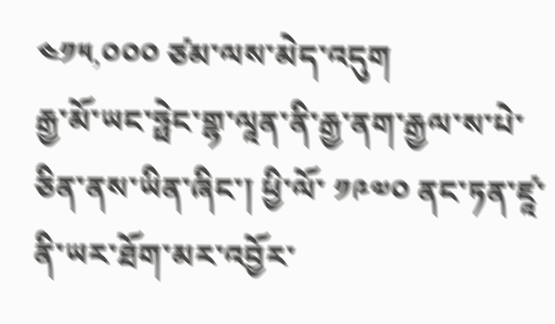༤༡༥,༠༠༠ ཙམ་ལས་མེད་འདུག
རྒྱ་མོ་ཡང་ཧྥེང་གྷ་ལཱན་ནི་རྒྱ་ནག་རྒྱལ་ས་པེ་ཅིན་ནས་ཡིན་ཞིང་། ཕྱི་ལོ་ ༡༩༧༠ ནང་ཏན་ཛཱ་ནི་ཡར་ཐོག་མར་འབྱོར་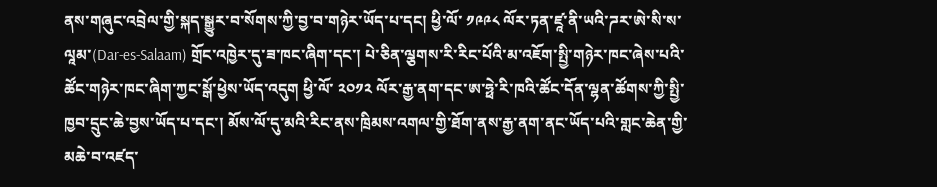ནས་གཞུང་འབྲེལ་གྱི་སྐད་སྒྱུར་བ་སོགས་ཀྱི་བྱ་བ་གཉེར་ཡོད་པ་དང། ཕྱི་ལོ་ ༡༩༩༨ ལོར་ཏན་ཛཱ་ནི་ཡའི་ཌར་ཨེ་སི་ས་ལཱམ་(Dar-es-Salaam) གྲོང་འཁྱེར་དུ་ཟ་ཁང་ཞིག་དང་། པེ་ཅིན་ལྕགས་རི་རིང་པོའི་མ་འཇོག་སྤྱི་གཉེར་ཁང་ཞེས་པའི་ཚོང་གཉེར་ཁང་ཞིག་ཀྱང་སྒོ་ཕྱེས་ཡོད་འདུག ཕྱི་ལོ་ ༢༠༡༢ ལོར་རྒྱ་ནག་དང་ཨ་ཧྥེ་རི་ཁའི་ཚོང་དོན་ལྷན་ཚོགས་ཀྱི་སྤྱི་ཁྱབ་དྲུང་ཆེ་བྱས་ཡོད་པ་དང་། མོས་ལོ་དུ་མའི་རིང་ནས་ཁྲིམས་འགལ་གྱི་ཐོག་ནས་རྒྱ་ནག་ནང་ཡོད་པའི་གླང་ཆེན་གྱི་མཆེ་བ་འཛད་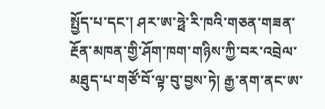སྤྱོད་པ་དང་། ཤར་ཨ་ཧྥེ་རི་ཁའི་གཅན་གཟན་རྔོན་མཁན་གྱི་ཤོག་ཁག་གཉིས་ཀྱི་བར་འབྲེལ་མཐུད་པ་གཙོ་བོ་ལྟ་བུ་བྱས་ཏེ། རྒྱ་ནག་ནང་ཨ་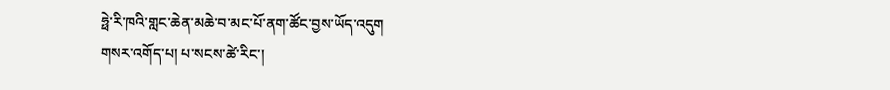ཧྥེ་རི་ཁའི་གླང་ཆེན་མཆེ་བ་མང་པོ་ནག་ཚོང་བྱས་ཡོད་འདུག
གསར་འགོད་པ། པ་སངས་ཚེ་རིང་།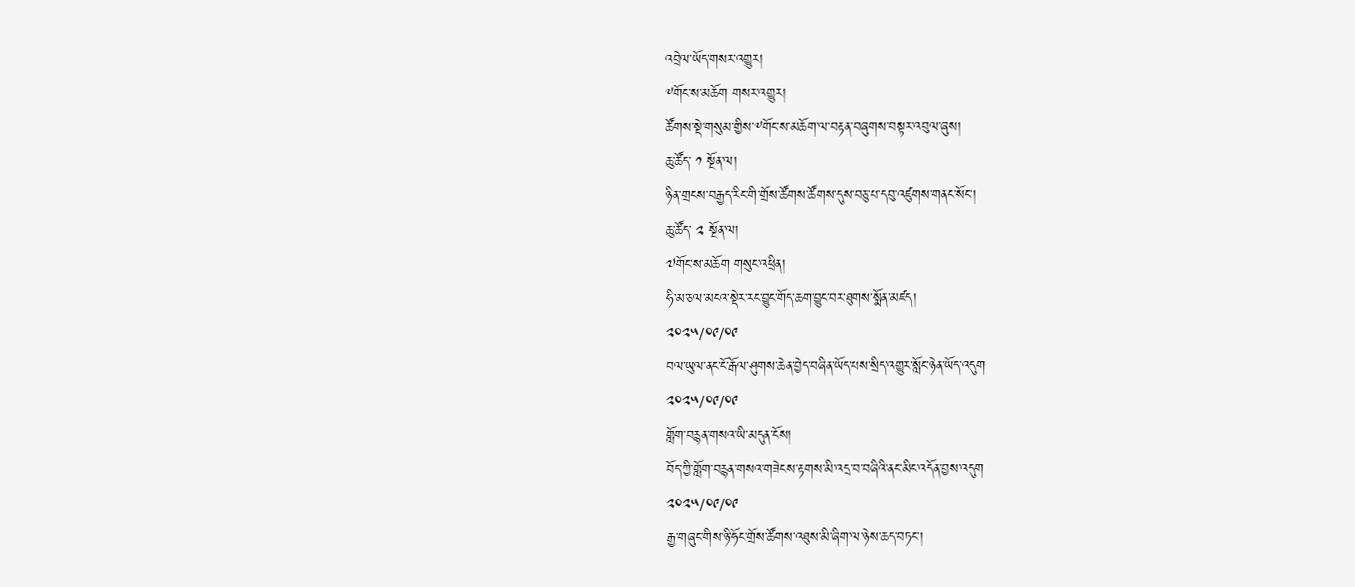འབྲེལ་ཡོད་གསར་འགྱུར།
༸གོང་ས་མཆོག གསར་འགྱུར།
ཚོགས་སྡེ་གསུམ་གྱིས་༸གོང་ས་མཆོག་ལ་བརྟན་བཞུགས་བསྟར་འབུལ་ཞུས།
ཆུ་ཚོད་ ༡ སྔོན་ལ།
ཉིན་གྲངས་བརྒྱད་རིང་གི་གྲོས་ཚོགས་ཚོགས་དུས་བཅུ་པ་དབུ་འཛུགས་གནང་སོང་།
ཆུ་ཚོད་ ༢ སྔོན་ལ།
༧གོང་ས་མཆོག གསུང་འཕྲིན།
ཧི་མ་ཅལ་མངའ་སྡེར་རང་བྱུང་གོད་ཆག་བྱུང་བར་ཐུགས་སྨོན་མཛད།
༢༠༢༥/༠༩/༠༩
བལ་ཡུལ་ནང་ངོ་རྒོལ་ཤུགས་ཆེན་བྱེད་བཞིན་ཡོད་པས་སྲིད་འགྱུར་སློང་ཉེན་ཡོད་འདུག
༢༠༢༥/༠༩/༠༩
གློག་བརྙན་གསའ་ཡི་མདུན་ངོས།
བོད་ཀྱི་གློག་བརྙན་གསའ་གཟེངས་རྟགས་མི་འདྲ་བ་བཞིའི་ནང་མིང་འདོན་བྱས་འདུག
༢༠༢༥/༠༩/༠༩
རྒྱ་གཞུང་གིས་ཉི་ཧོང་གྲོས་ཚོགས་འཐུས་མི་ཞིག་ལ་ཉེས་ཆད་བཏང་།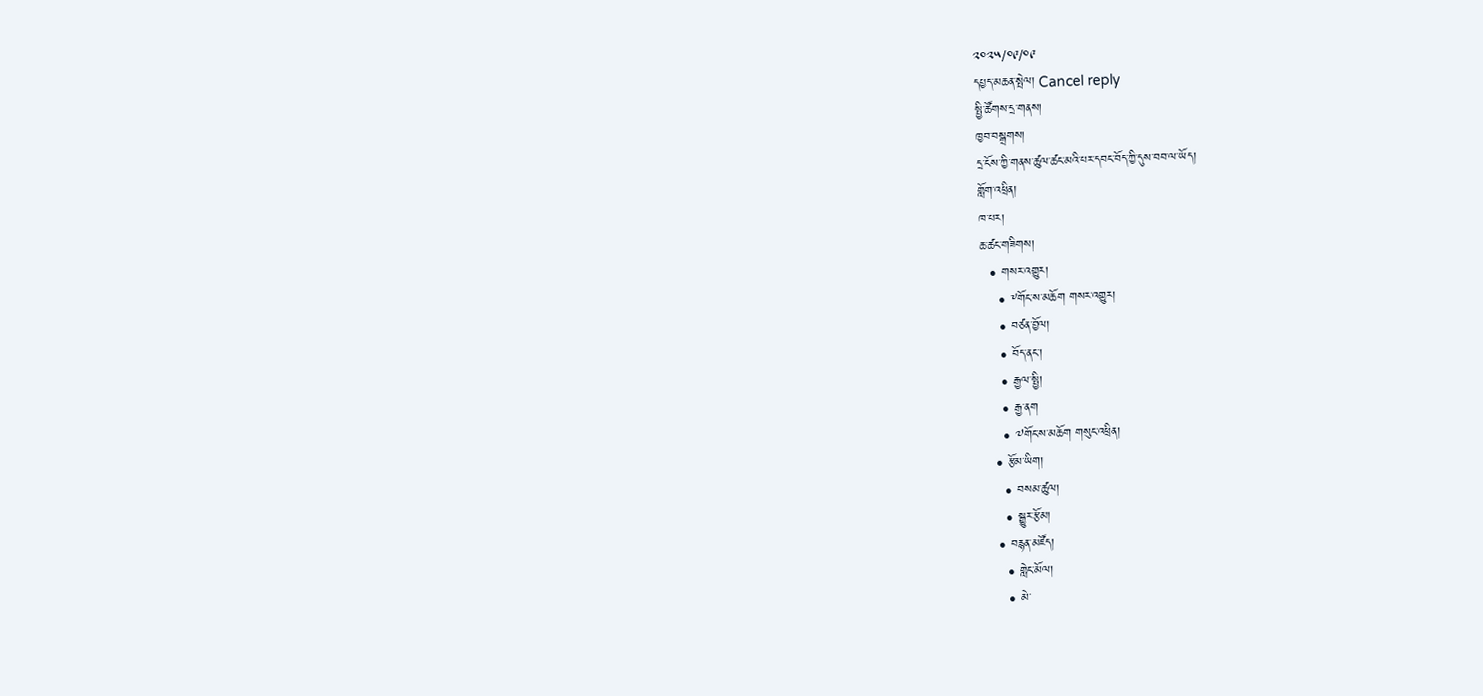༢༠༢༥/༠༩/༠༩
དཔྱད་མཆན་སྤེལ། Cancel reply
སྤྱི་ཚོགས་དྲ་གནས།
ཁྱབ་བསྒྲགས།
དྲ་ངོས་ཀྱི་གནས་ཚུལ་ཚང་མའི་པར་དབང་བོད་ཀྱི་དུས་བབ་ལ་ཡོད།
གློག་འཕྲིན།
ཁ་པར།
ཆ་ཚང་གཟིགས།
  • གསར་འགྱུར།
    • ༸གོང་ས་མཆོག གསར་འགྱུར།
    • བཙན་བྱོལ།
    • བོད་ནང་།
    • རྒྱལ་སྤྱི།
    • རྒྱ་ནག
    • ༧གོང་ས་མཆོག གསུང་འཕྲིན།
  • རྩོམ་ཡིག།
    • བསམ་ཚུལ།
    • སྒྱུར་རྩོམ།
  • བརྙན་མཛོད།
    • གླེང་མོལ།
    • མེ་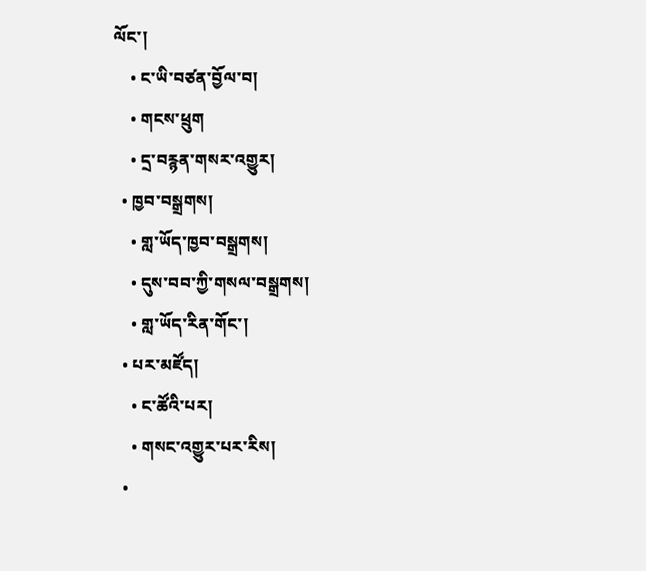ལོང་།
    • ང་ཡི་བཙན་བྱོལ་བ།
    • གངས་ཕྲུག
    • དྲ་བརྙན་གསར་འགྱུར།
  • ཁྱབ་བསྒྲགས།
    • གླ་ཡོད་ཁྱབ་བསྒྲགས།
    • དུས་བབ་ཀྱི་གསལ་བསྒྲགས།
    • གླ་ཡོད་རིན་གོང་།
  • པར་མཛོད།
    • ང་ཚོའི་པར།
    • གསང་འགྱུར་པར་རིས།
  •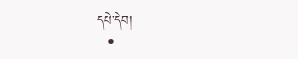དཔེ་དེབ།
  •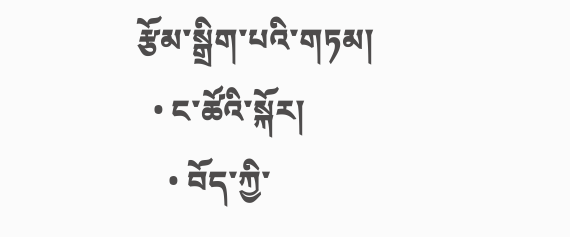རྩོམ་སྒྲིག་པའི་གཏམ།
  • ང་ཚོའི་སྐོར།
    • བོད་ཀྱི་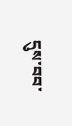དུས་བབ་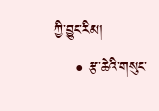ཀྱི་བྱུང་རིམ།
    • རྩ་ཆེའི་གསུང་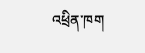འཕྲིན་ཁག